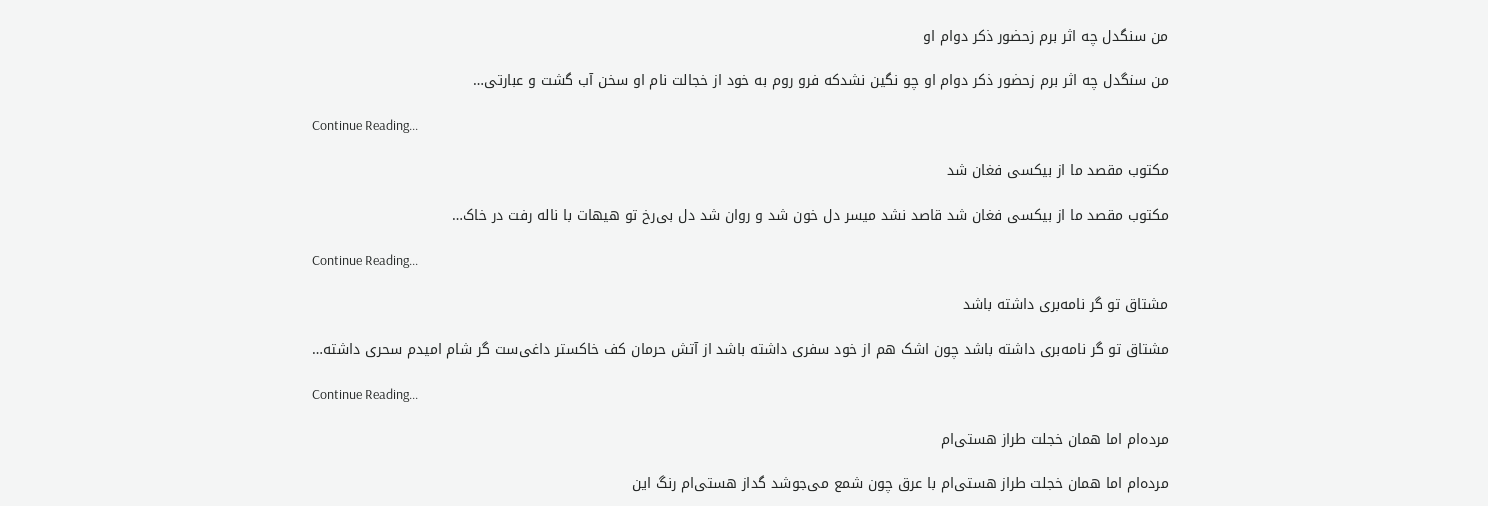من سنگدل چه اثر برم زحضور ذکر دوام او

من سنگدل چه اثر برم زحضور ذکر دوام او چو نگین نشدکه فرو روم به خود از خجالت نام او سخن آب‌ گشت و عبارتی…

Continue Reading...

مکتوب مقصد ما از بیکسی فغان شد

مکتوب مقصد ما از بیکسی فغان شد قاصد نشد میسر دل خون شد و روان شد دل بی‌رخ تو هیهات با ناله رفت در خاک…

Continue Reading...

مشتاق تو گر نامه‌بری داشته باشد

مشتاق تو گر نامه‌بری داشته باشد چون اشک هم از خود سفری داشته باشد از آتش حرمان کف خاکستر داغی‌ست گر شام امیدم سحری داشته…

Continue Reading...

مرده‌ام اما همان خجلت طراز هستی‌ام

مرده‌ام اما همان خجلت طراز هستی‌ام با عرق چون شمع می‌جوشد گداز هستی‌ام رنگ این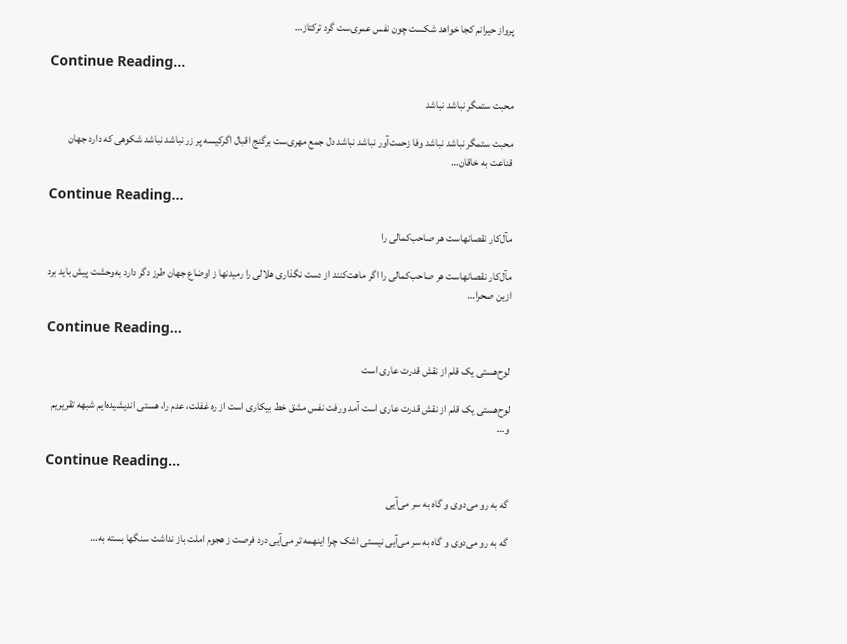پرواز حیرانم‌ کجا خواهد شکست چون نفس عمری‌ست ‌گرد ترکتاز…

Continue Reading...

محبت ستمگر نباشد نباشد

محبت ستمگر نباشد نباشد وفا زحمت‌آور نباشد نباشد دل جمع مهری‌ست برگنج اقبال اگرکیسه پر زر نباشد نباشد شکوهی که دارد جهان قناعت به خاقان…

Continue Reading...

مآل‌کار نقصانهاست هر صاحب‌کمالی را

مآل‌کار نقصانهاست هر صاحب‌کمالی را اگر ماهت‌کنند از دست نگذاری هلالی را رمیدنها ز اوضاع جهان طرز دگر دارد به‌وحشت پیش باید برد ازین صحرا…

Continue Reading...

لوح‌هستی یک قلم از نقش قدرت عاری است

لوح‌هستی یک قلم از نقش قدرت عاری است آمد ورفت نفس مشق خط بیکاری است از ره غفلت‌، عدم را، هستی اندیشیده‌ایم شبهه تقریریم و…

Continue Reading...

گه به رو می‌دوی و گاه به سر می‌آیی

گه به رو می‌دوی و گاه به سر می‌آیی نیستی اشک چرا اینهمه ‌تر می‌آیی درد فرصت ز هجوم املت باز نداشت سنگها بسته به…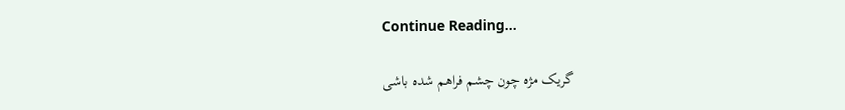Continue Reading...

گریک مژه چون چشم فراهم شده باشی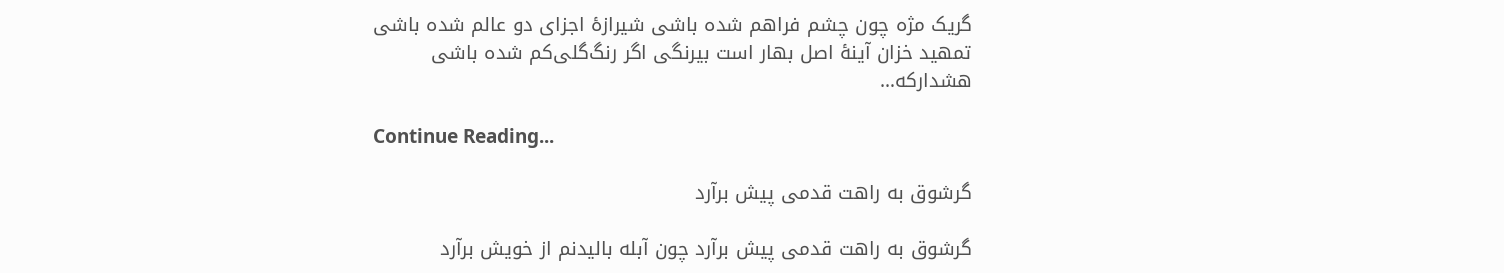گریک مژه چون چشم فراهم شده باشی شیرازهٔ اجزای دو عالم شده باشی تمهید خزان آینهٔ اصل بهار است بیرنگی اگر رنگ‌گلی‌کم شده باشی هشدارکه…

Continue Reading...

گرشوق به راهت قدمی پیش برآرد

گرشوق به راهت قدمی پیش برآرد چون آبله بالیدنم از خویش برآرد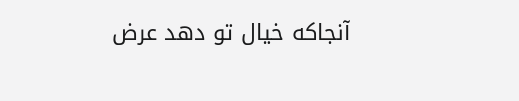آنجاکه خیال تو دهد عرض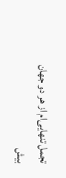تجمل تنهایی‌ام از هر دو جهان بیش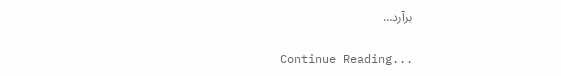برآرد…

Continue Reading...